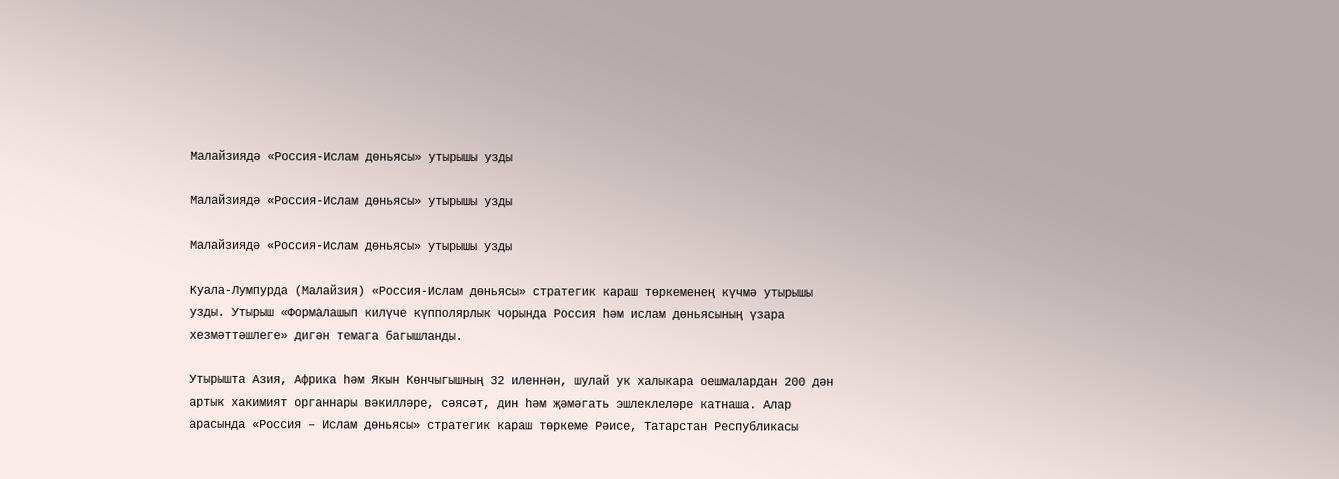Малайзиядә «Россия-Ислам дөньясы» утырышы узды

Малайзиядә «Россия-Ислам дөньясы» утырышы узды

Малайзиядә «Россия-Ислам дөньясы» утырышы узды

Куала-Лумпурда (Малайзия) «Россия-Ислам дөньясы» стратегик караш төркеменең күчмә утырышы узды. Утырыш «Формалашып килүче күпполярлык чорында Россия һәм ислам дөньясының үзара хезмәттәшлеге» дигән темага багышланды.

Утырышта Азия, Африка һәм Якын Көнчыгышның 32 иленнән, шулай ук халыкара оешмалардан 200 дән артык хакимият органнары вәкилләре, сәясәт, дин һәм җәмәгать эшлеклеләре катнаша. Алар арасында «Россия – Ислам дөньясы» стратегик караш төркеме Рәисе, Татарстан Республикасы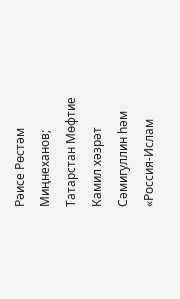Рәисе Рөстәм Миңнеханов; Татарстан Мөфтие Камил хәзрәт Сәмигуллин һәм «Россия-Ислам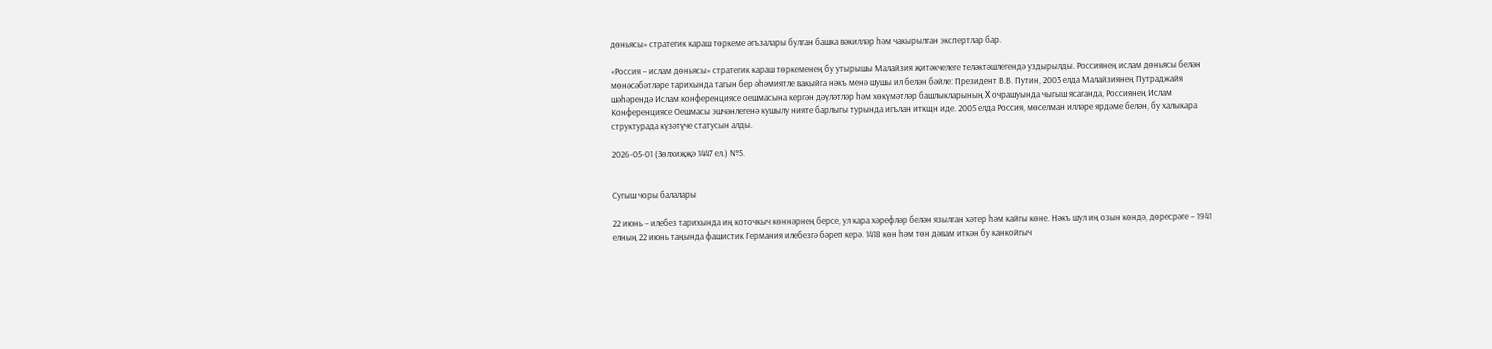дөньясы» стратегик караш төркеме әгъзалары булган башка вәкилләр һәм чакырылган экспертлар бар.

«Россия – ислам дөньясы» стратегик караш төркеменең бу утырышы Малайзия җитәкчелеге теләктәшлегендә уздырылды. Россиянең ислам дөньясы белән мөнәсәбәтләре тарихында тагын бер әһәмиятле вакыйга нәкъ менә шушы ил белән бәйле: Президент В.В. Путин, 2003 елда Малайзиянең Путраджайя шәһәрендә Ислам конференциясе оешмасына кергән дәүләтләр һәм хөкүмәтләр башлыкларының X очрашуында чыгыш ясаганда, Россиянең Ислам Конференциясе Оешмасы эшчәнлегенә кушылу нияте барлыгы турында игълан иткщн иде. 2005 елда Россия, мөселман илләре ярдәме белән, бу халыкара структурада күзәтүче статусын алды.

2026-05-01 (Зөлхиҗҗә 1447 ел.) №5.


Сугыш чоры балалары

22 июнь – илебез тарихында иң коточкыч көннәрнең берсе, ул кара хәрефләр белән язылган хәтер һәм кайгы көне. Нәкъ шул иң озын көндә, дөресрәге – 1941 елның 22 июнь таңында фашистик Германия илебезгә бәреп керә. 1418 көн һәм төн дәвам иткән бу канкойгыч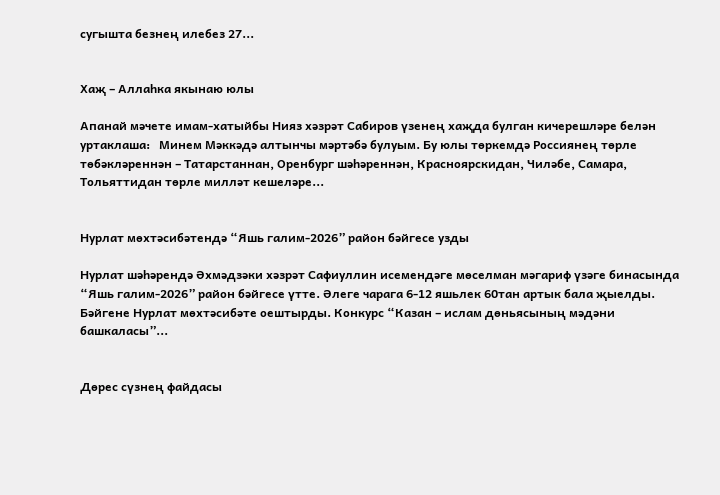сугышта безнең илебез 27...


Хаҗ – Аллаһка якынаю юлы

Апанай мәчете имам-хатыйбы Нияз хәзрәт Сабиров үзенең хаҗда булган кичерешләре белән уртаклаша:   Минем Мәккәдә алтынчы мәртәбә булуым. Бу юлы төркемдә Россиянең төрле төбәкләреннән – Татарстаннан, Оренбург шәһәреннән, Красноярскидан, Чиләбе, Самара, Тольяттидан төрле милләт кешеләре...


Нурлат мөхтәсибәтендә “Яшь галим-2026” район бәйгесе узды

Нурлат шәһәрендә Әхмәдзәки хәзрәт Сафиуллин исемендәге мөселман мәгариф үзәге бинасында “Яшь галим-2026” район бәйгесе үтте. Әлеге чарага 6-12 яшьлек 60тан артык бала җыелды. Бәйгене Нурлат мөхтәсибәте оештырды. Конкурс “Казан – ислам дөньясының мәдәни башкаласы”...


Дөрес сүзнең файдасы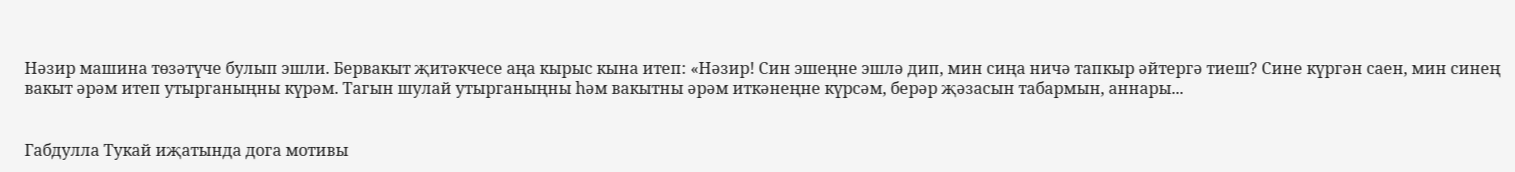Нәзир машина төзәтүче булып эшли. Бервакыт җитәкчесе аңа кырыс кына итеп: «Нәзир! Син эшеңне эшлә дип, мин сиңа ничә тапкыр әйтергә тиеш? Сине күргән саен, мин синең вакыт әрәм итеп утырганыңны күрәм. Тагын шулай утырганыңны һәм вакытны әрәм иткәнеңне күрсәм, берәр җәзасын табармын, аннары...


Габдулла Тукай иҗатында дога мотивы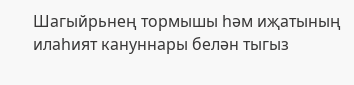Шагыйрьнең тормышы һәм иҗатының илаһият кануннары белән тыгыз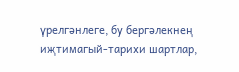үрелгәнлеге, бу бергәлекнең иҗтимагый-тарихи шартлар,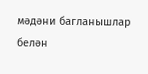мәдәни багланышлар белән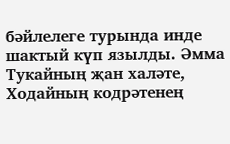бәйлелеге турында инде шактый күп язылды. Әмма Тукайның җан халәте, Ходайның кодрәтенең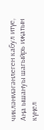чикләнмәгәнлеген кабул итүе, Аңа ышануы шагыйрь иҗатын күңел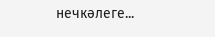нечкәлеге...